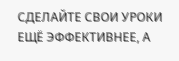СДЕЛАЙТЕ СВОИ УРОКИ ЕЩЁ ЭФФЕКТИВНЕЕ, А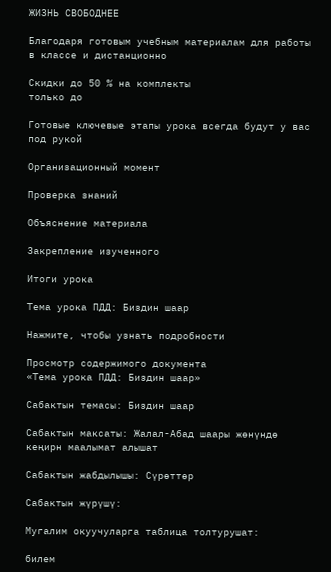ЖИЗНЬ СВОБОДНЕЕ

Благодаря готовым учебным материалам для работы в классе и дистанционно

Скидки до 50 % на комплекты
только до

Готовые ключевые этапы урока всегда будут у вас под рукой

Организационный момент

Проверка знаний

Объяснение материала

Закрепление изученного

Итоги урока

Тема урока ПДД: Биздин шаар

Нажмите, чтобы узнать подробности

Просмотр содержимого документа
«Тема урока ПДД: Биздин шаар»

Сабактын темасы: Биздин шаар

Сабактын максаты: Жалал-Абад шаары жөнүндө кеңирн маалымат алышат

Сабактын жабдылышы: Сүрөттөр

Сабактын жүрүшү:

Мугалим окуучуларга таблица толтурушат:

билем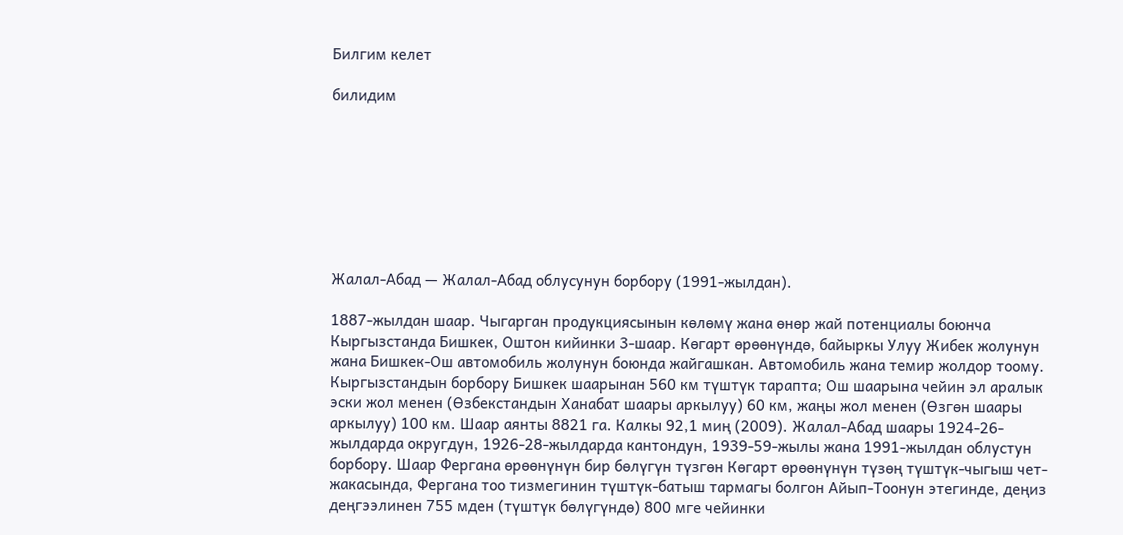Билгим келет

билидим








Жалал-Абад — Жалал-Абад облусунун борбору (1991-жылдан).

1887-жылдан шаар. Чыгарган продукциясынын көлөмү жана өнөр жай потенциалы боюнча Кыргызстанда Бишкек, Оштон кийинки 3-шаар. Көгарт өрөөнүндө, байыркы Улуу Жибек жолунун жана Бишкек-Ош автомобиль жолунун боюнда жайгашкан. Автомобиль жана темир жолдор тоому. Кыргызстандын борбору Бишкек шаарынан 560 км түштүк тарапта; Ош шаарына чейин эл аралык эски жол менен (Өзбекстандын Ханабат шаары аркылуу) 60 км, жаңы жол менен (Өзгөн шаары аркылуу) 100 км. Шаар аянты 8821 га. Калкы 92,1 миң (2009). Жалал-Абад шаары 1924-26-жылдарда округдун, 1926-28-жылдарда кантондун, 1939-59-жылы жана 1991-жылдан облустун борбору. Шаар Фергана өрөөнүнүн бир бөлүгүн түзгөн Көгарт өрөөнүнүн түзөң түштүк-чыгыш чет-жакасында, Фергана тоо тизмегинин түштүк-батыш тармагы болгон Айып-Тоонун этегинде, деңиз деңгээлинен 755 мден (түштүк бөлүгүндө) 800 мге чейинки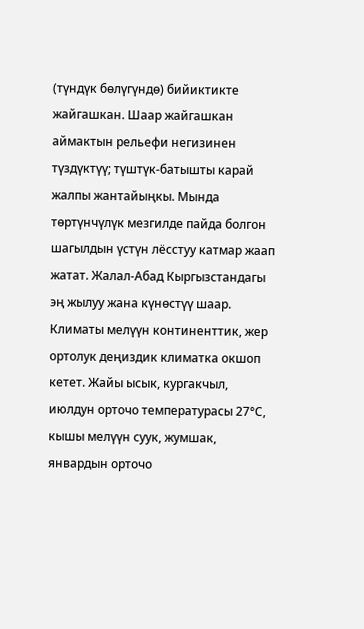(түндүк бөлүгүндө) бийиктикте жайгашкан. Шаар жайгашкан аймактын рельефи негизинен түздүктүү; түштүк-батышты карай жалпы жантайыңкы. Мында төртүнчүлүк мезгилде пайда болгон шагылдын үстүн лёсстуу катмар жаап жатат. Жалал-Абад Кыргызстандагы эң жылуу жана күнөстүү шаар. Климаты мелүүн континенттик, жер ортолук деңиздик климатка окшоп кетет. Жайы ысык, кургакчыл, июлдун орточо температурасы 27°С, кышы мелүүн суук, жумшак, январдын орточо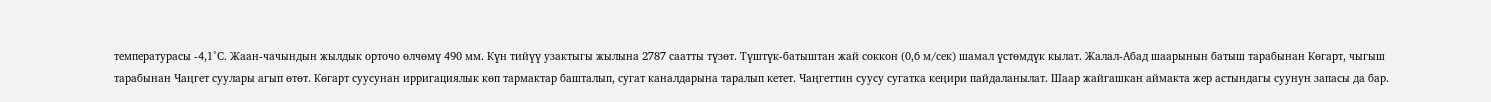температурасы -4,1°С. Жаан-чачындын жылдык орточо өлчөмү 490 мм. Күн тийүү узактыгы жылына 2787 саатты түзөт. Түштүк-батыштан жай соккон (0,6 м/сек) шамал үстөмдүк кылат. Жалал-Абад шаарынын батыш тарабынан Көгарт, чыгыш тарабынан Чаңгет суулары агып өтөт. Көгарт суусунан ирригациялык көп тармактар башталып, сугат каналдарына таралып кетет. Чаңгеттин суусу сугатка кеңири пайдаланылат. Шаар жайгашкан аймакта жер астындагы суунун запасы да бар.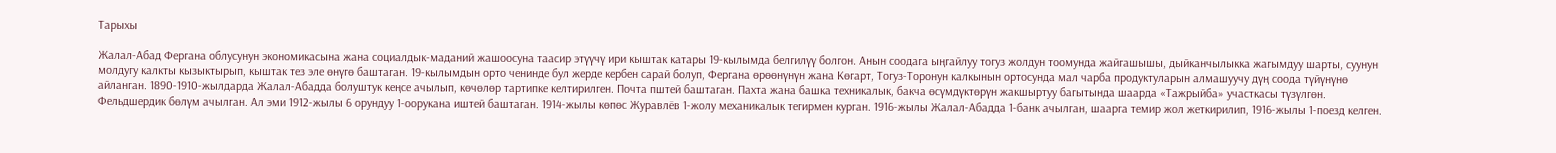Тарыхы

Жалал-Абад Фергана облусунун экономикасына жана социалдык-маданий жашоосуна таасир этүүчү ири кыштак катары 19-кылымда белгилүү болгон. Анын соодага ыңгайлуу тогуз жолдун тоомунда жайгашышы, дыйканчылыкка жагымдуу шарты, суунун молдугу калкты кызыктырып, кыштак тез эле өнүгө баштаган. 19-кылымдын орто ченинде бул жерде кербен сарай болуп, Фергана өрөөнүнүн жана Көгарт, Тогуз-Торонун калкынын ортосунда мал чарба продуктуларын алмашуучу дүң соода түйүнүнө айланган. 1890-1910-жылдарда Жалал-Абадда болуштук кеңсе ачылып, көчөлөр тартипке келтирилген. Почта пштей баштаган. Пахта жана башка техникалык, бакча өсүмдүктөрүн жакшыртуу багытында шаарда «Тажрыйба» участкасы түзүлгөн. Фельдшердик бөлүм ачылган. Ал эми 1912-жылы 6 орундуу 1-оорукана иштей баштаган. 1914-жылы көпөс Журавлёв 1-жолу механикалык тегирмен курган. 1916-жылы Жалал-Абадда 1-банк ачылган, шаарга темир жол жеткирилип, 1916-жылы 1-поезд келген.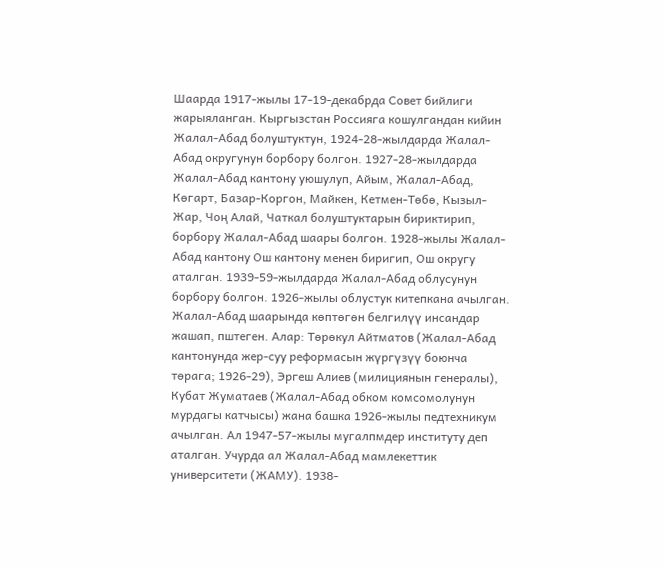Шаарда 1917-жылы 17-19-декабрда Совет бийлиги жарыяланган. Кыргызстан Россияга кошулгандан кийин Жалал-Абад болуштуктун, 1924-28-жылдарда Жалал-Абад округунун борбору болгон. 1927-28-жылдарда Жалал-Абад кантону уюшулуп, Айым, Жалал-Абад, Көгарт, Базар-Коргон, Майкен, Кетмен-Төбө, Кызыл-Жар, Чоң Алай, Чаткал болуштуктарын бириктирип, борбору Жалал-Абад шаары болгон. 1928-жылы Жалал-Абад кантону Ош кантону менен биригип, Ош округу аталган. 1939-59-жылдарда Жалал-Абад облусунун борбору болгон. 1926-жылы облустук китепкана ачылган. Жалал-Абад шаарында көптөгөн белгилүү инсандар жашап, пштеген. Алар: Төрөкул Айтматов (Жалал-Абад кантонунда жер-суу реформасын жүргүзүү боюнча төрага; 1926-29), Эргеш Алиев (милициянын генералы), Кубат Жуматаев (Жалал-Абад обком комсомолунун мурдагы катчысы) жана башка 1926-жылы педтехникум ачылган. Ал 1947-57-жылы мугалпмдер институту деп аталган. Учурда ал Жалал-Абад мамлекеттик университети (ЖАМУ). 1938-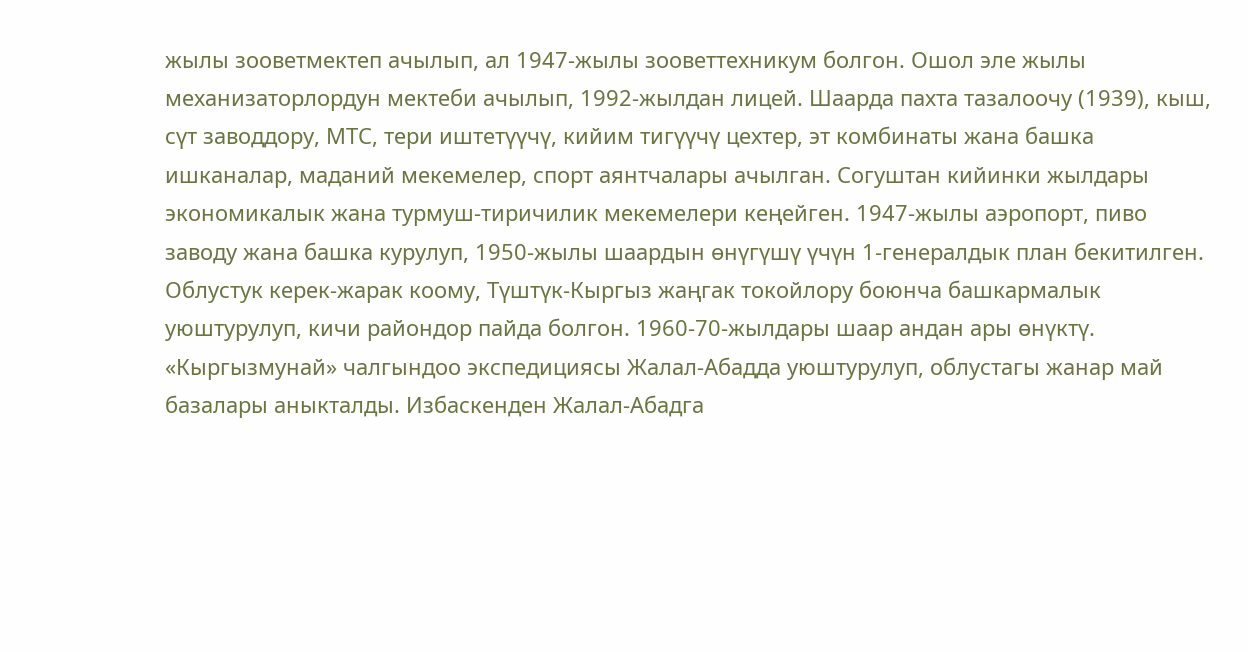жылы зооветмектеп ачылып, ал 1947-жылы зооветтехникум болгон. Ошол эле жылы механизаторлордун мектеби ачылып, 1992-жылдан лицей. Шаарда пахта тазалоочу (1939), кыш, сүт заводдору, МТС, тери иштетүүчү, кийим тигүүчү цехтер, эт комбинаты жана башка ишканалар, маданий мекемелер, спорт аянтчалары ачылган. Согуштан кийинки жылдары экономикалык жана турмуш-тиричилик мекемелери кеңейген. 1947-жылы аэропорт, пиво заводу жана башка курулуп, 1950-жылы шаардын өнүгүшү үчүн 1-генералдык план бекитилген. Облустук керек-жарак коому, Түштүк-Кыргыз жаңгак токойлору боюнча башкармалык уюштурулуп, кичи райондор пайда болгон. 1960-70-жылдары шаар андан ары өнүктү. «Кыргызмунай» чалгындоо экспедициясы Жалал-Абадда уюштурулуп, облустагы жанар май базалары аныкталды. Избаскенден Жалал-Абадга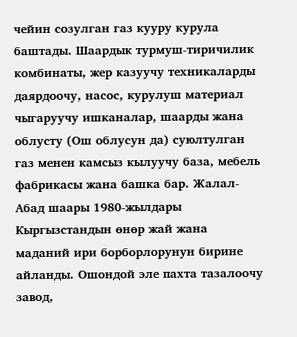чейин созулган газ кууру курула баштады. Шаардык турмуш-тиричилик комбинаты, жер казуучу техникаларды даярдоочу, насос, курулуш материал чыгаруучу ишканалар, шаарды жана облусту (Ош облусун да) суюлтулган газ менен камсыз кылуучу база, мебель фабрикасы жана башка бар. Жалал-Абад шаары 1980-жылдары Кыргызстандын өнөр жай жана маданий ири борборлорунун бирине айланды. Ошондой эле пахта тазалоочу завод,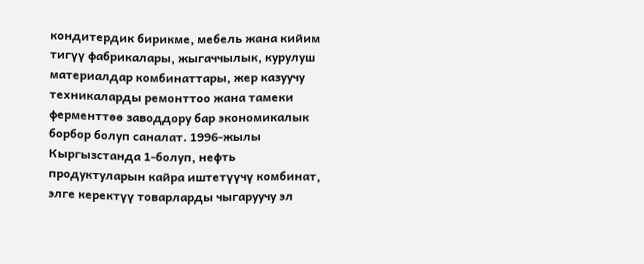кондитердик бирикме, мебель жана кийим тигүү фабрикалары, жыгаччылык, курулуш материалдар комбинаттары, жер казуучу техникаларды ремонттоо жана тамеки ферменттөө заводдору бар экономикалык борбор болуп саналат. 1996-жылы Кыргызстанда 1-болуп, нефть продуктуларын кайра иштетүүчү комбинат, элге керектүү товарларды чыгаруучу эл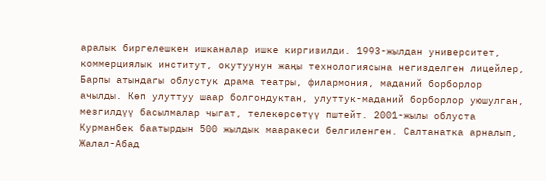аралык биргелешкен ишканалар ишке киргизилди. 1993-жылдан университет, коммерциялык институт, окутуунун жаңы технологиясына негизделген лицейлер, Барпы атындагы облустук драма театры, филармония, маданий борборлор ачылды. Көп улуттуу шаар болгондуктан, улуттук-маданий борборлор уюшулган, мезгилдүү басылмалар чыгат, телекөрсөтүү пштейт. 2001-жылы облуста Курманбек баатырдын 500 жылдык мааракеси белгиленген. Салтанатка арналып, Жалал-Абад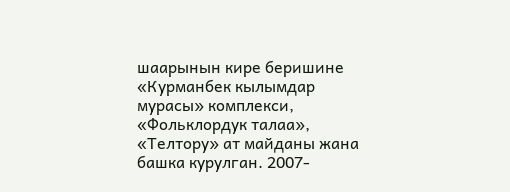шаарынын кире беришине «Курманбек кылымдар мурасы» комплекси, «Фольклордук талаа», «Телтору» ат майданы жана башка курулган. 2007-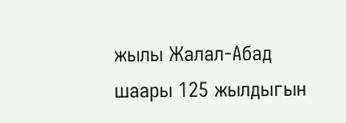жылы Жалал-Абад шаары 125 жылдыгын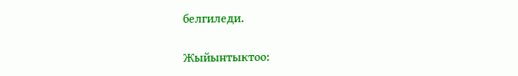белгиледи.

Жыйынтыктоо: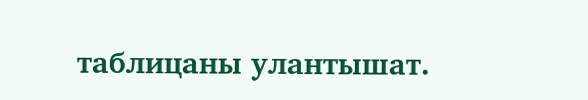таблицаны улантышат.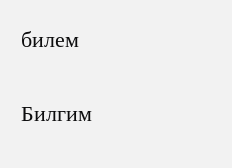билем

Билгим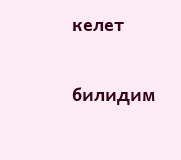келет

билидим